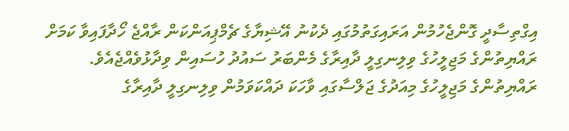އިގްތިސާދީ ގޮންޖެހުމުން އަރައިގަތުމުގައި ދެކުނު އޭޝިޔާގެ ޗެމްޕިއަންކަން ރާއްޖެ ހޯދާފައިވާ ކަމަށް ރައްޔިތުންގެ މަޖިލީހުގެ ވިލިނގިލީ ދާއިރާގެ މެންބަރު ސައުދު ހުސައިން ވިދާޅުވެއްޖެއެވެ.
ރައްޔިތުންގެ މަޖިލީހުގެ މިއަދުގެ ޖަލްސާގައި ވާހަކަ ދައްކަވަމުން ވިލިނގިލީ ދާއިރާގެ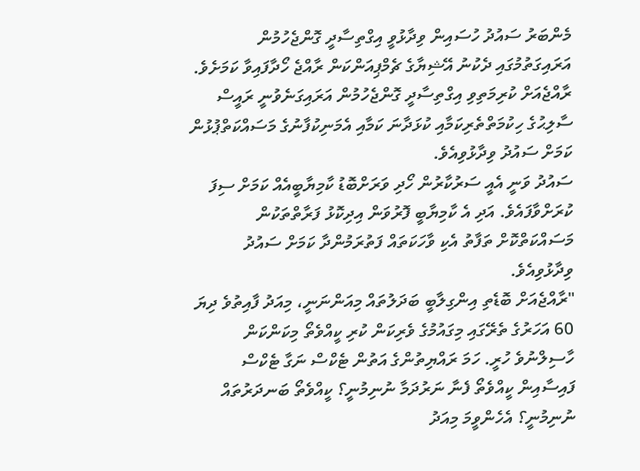މެންބަރު ސައުދު ހުސައިން ވިދާޅުވީ އިގްތިސާދީ ގޮންޖެހުމުން އަރައިގަތުމުގައި ދެކުނު އޭޝިޔާގެ ޗެމްޕިއަންކަން ރާއްޖެ ހޯދާފައިވާ ކަމަށެވެ. ރާއްޖެއަށް ކުރިމަތިވި އިގްތިސާދީ ގޮންޖެހުމުން އަރައިގަނެވުނީ ރައީސް ސާލިޙުގެ ހިކުމަތްތެރިކަމާއި ކުޅަދާނަ ކަމާއި އެމަނިކުފާނުގެ މަސައްކަތްޕުޅުން ކަމަށް ސައުދު ވިދާޅުވިއެވެ.
ސައުދު ވަނީ އެއީ ސަރުކާރުން ހޯދި ވަރަށްބޮޑު ކާމިޔާބީއެއް ކަމަށް ސިފަ ކުރަށްވާފައެވެ. އަދި އެ ކާމިޔާބީ ފޮރުވަން އިދިކޮޅު ފަރާތްތަކުން މަސައްކަތްކޮށް ތަފާތު އެކި ވާހަކަތައް ފަތުރަމުންދާ ކަމަށް ސައުދު ވިދާޅުވިއެވެ.
"ރާއްޖެއަށް ބޮޑެތި އިންގިލާބީ ބަދަލުތައް މިއަންނަނީ، މިއަދު ފާއިތުވެ ދިޔަ 60 އަހަރުގެ ތެރޭގައި މިގައުމުގެ ވެރިކަން ކުރި ކީއްވެތޯ މިކަންކަން ހާސިލްނުވެ ހުރީ. ހަމަ ރައްޔިތުންގެ އަތުން ޓެކްސް ނަގާ ޓެކްސް ފައިސާއިން ކީއްވެތޯ ފެނާ ނަރުދަމާ ނުނިމުނީ؟ ކީއްވެތޯ ބަނދަރުތައް ނުނިމުނީ؟ އެހެންވީމަ މިއަދު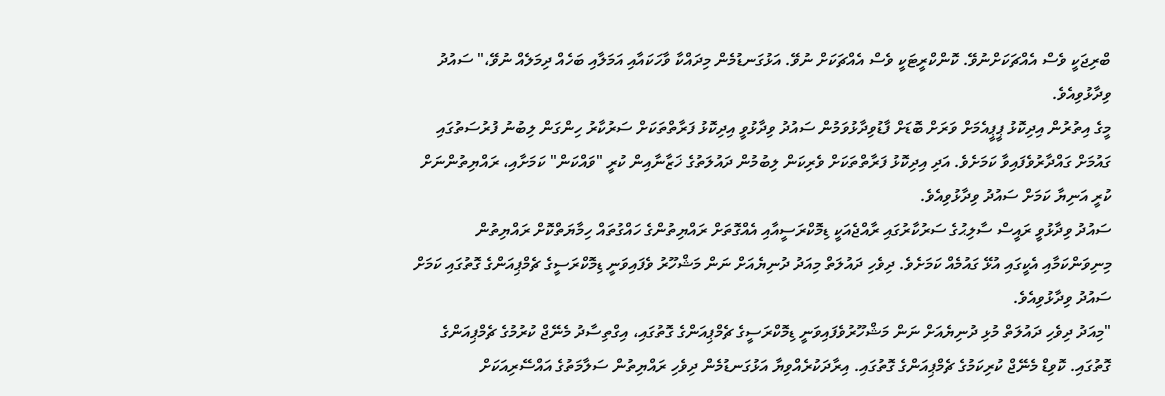ބްރިޖަކީ ވެސް އެއްޗަކަށްނުވޭ. ކޮންކްރީޓަކީ ވެސް އެއްޗަކަށް ނުވޭ. އަޅުގަނޑުމެން މިދައްކާ ވާހަކައާއި އަމަލާއި ބަހެއް ދިމަލެއް ނުވޭ،" ސައުދު ވިދާޅުވިއެވެ.
މީގެ އިތުރުން އިދިކޮޅު ޕީޕީއެމަށް ވަރަށް ބޮޑަށް ފާޑުވިދާޅުވަމުން ސައުދު ވިދާޅުވީ އިދިކޮޅު ފަރާތްތަކަށް ސަރުކާރު ހިންގަން ލިބުނު ފުރުސަތުގައި ގައުމަށް ގައްދާރުވެފައިވާ ކަމަށެވެ. އަދި އިދިކޮޅު ފަރާތްތަކަށް ވެރިކަން ލިބުމުން ދައުލަތުގެ ޚަޒާނާއިން ކުރީ "ވައްކަން" ކަމަށާއި، ރައްޔިތުންނަށް ކުރީ އަނިޔާ ކަމަށް ސައުދު ވިދާޅުވިއެވެ.
ސައުދު ވިދާޅުވީ ރައީސް ސާލިޙުގެ ސަރުކާރުގައި ރާއްޖެއަކީ ޑިމޮކްރަސީއާއި އެއްގޮތަށް ރައްޔިތުންގެ ހައްގުތައް ހިމާޔަތްކޮށް ރައްޔިތުން މިނިވަންކަމާއި އެކީގައި އުޅޭ ގައުމެއް ކަމަށެވެ. ދިވެހި ދައުލަތް މިއަދު ދުނިޔެއަށް ނަން މަޝްހޫރު ވެފައިވަނީ ޑިމޮކްރަސީގެ ޗެމްޕިއަންގެ ގޮތުގައި ކަމަށް ސައުދު ވިދާޅުވިއެވެ.
"މިއަދު ދިވެހި ދައުލަތް މުޅި ދުނިޔެއަށް ނަން މަޝްހޫރުވެފައިވަނީ ޑިމޮކްރަސީގެ ޗެމްޕިއަންގެ ގޮތުގައި، އިގްތިސާދު މެނޭޖް ކުރުމުގެ ޗެމްޕިއަންގެ ގޮތުގައި. ކޮވިޑް މެނޭޖް ކުރިކަމުގެ ޗެމްޕިއަންގެ ގޮތުގައި. އިރާދަކުރެއްވިޔާ އަޅުގަނޑުމެން ދިވެހި ރައްޔިތުން ސަލާމަތުގެ އައްސޭރިއަކަށް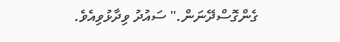ގެންގޮސްދޭނަން." ސައުދު ވިދާޅުވިއެވެ.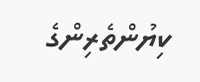ކިޔުންތެރިންގެ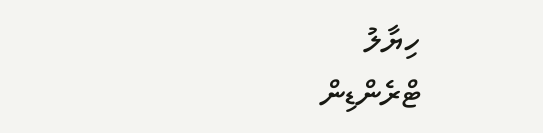ހިޔާލު
ޓްރެންޑިން